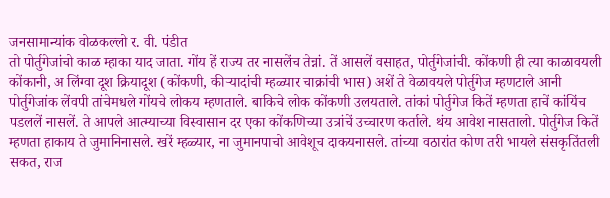जनसामान्यांक वोळकल्लो र. वी. पंडीत
तो पोर्तुगेजांचो काळ म्हाका याद जाता. गोंय हें राज्य तर नासलेंच तेन्नां. तें आसलें वसाहत, पोर्तुगेजांची. कोंकणी ही त्या काळावयली कोंकानी, अ लिंग्वा दूश क्रियादूश (कोंकणी, कीऱ्यादांची म्हळ्यार चाक्रांची भास) अशें ते वेळावयले पोर्तुगेज म्हणटाले आनी पोर्तुगेजांक लेंवपी तांचेमधले गोंयचे लोकय म्हणताले. बाकिचे लोक कोंकणी उलयताले. तांकां पोर्तुगेज कितें म्हणता हाचें कांयिंच पडललें नासलें. ते आपले आत्म्याच्या विस्वासान दर एका कोंकणिच्या उत्रांचें उच्चारण कर्ताले. थंय आवेश नासतालो. पोर्तुगेज कितें म्हणता हाकाय ते जुमानिनासले. खरें म्हळ्यार, ना जुमानपाचो आवेशूच दाकयनासले. तांच्या वठारांत कोण तरी भायले संसकृतिंतली सकत, राज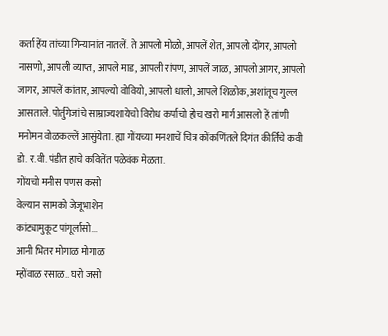कर्ता हेंय तांच्या गिन्यानांत नातलें. ते आपलो मोळो, आपलें शेत, आपलो दोंगर, आपलो नासणो, आपली व्याप्त, आपले माड, आपली रांपण, आपलें जाळ, आपलो आगर, आपलो जागर, आपलें कांतार, आपल्यो वोवियो, आपलो धालो, आपले शिळोक, अशांतूच गुल्ल आसताले. पोर्तुगेजांचे साम्राज्यशायेचो विरोध कर्पाचो होच खरो मार्ग आसलो हें तांणी मनोमन वोळकल्लें आसुंयेता. ह्या गोंयच्या मनशाचें चित्र कोंकणिंतले दिगंत कीर्तिचे कवी डो. र.वी. पंडीत हाचे कवितेंत पळेवंक मेळता.
गोंयचो मनीस पणस कसो
वेल्यान सामको जेजूभाशेन
कांट्यामुकूट पांगूर्लासो...
आनी भितर मोगाळ मोगाळ
म्होंवाळ रसाळ.. घरो जसो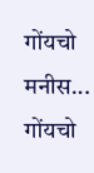गोंयचो मनीस...
गोंयचो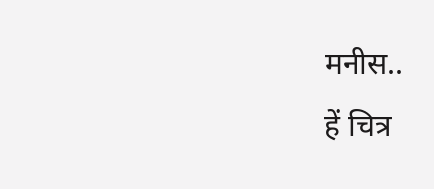मनीस..
हें चित्र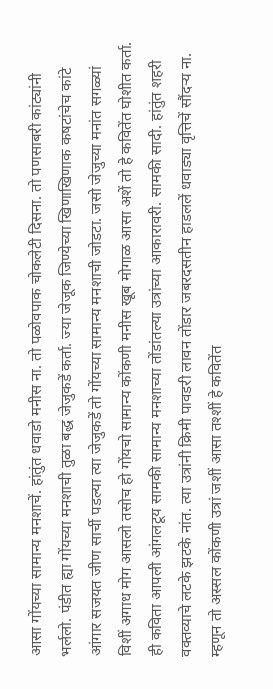आसा गोंयच्या सामान्य मनशाचें. हांतुंत धवाडो मनीस ना. तो पळोवपाक चोकलेटी दिसना. तो पणसाबरी कांट्यांनी भर्ललो. पंडीत ह्या गोंयच्या मनशाची तुळा बद्ध जेजुकडें कर्ता. ज्या जेजूक जिण्येच्या खिणाखिणाक कषटांचेच कांटे आंगार सजयत जीण सार्ची पडल्या त्या जेजुकडें तो गोंयच्या सामान्य मनशाची जोडटा. जसो जेजुच्या मनांत सगळ्यां विशीं अगाध मोग आसलो तसोच हो गोंयचो सामान्य कोंकणी मनीस खूब मोगाळ आसा अशें तो हे कवितेंत घोशीत कर्ता. ही कविता आपली आंगलटूय सामकी सामान्य मनशाच्या तोंडांतल्या उत्रांच्या आकारावरी. सामकी सादी. हांतुंत शहरी वक्तव्याचे लटके झटके नांत. त्या उत्रांनी क्रिमी पावडरी लावन तोंडार जबरदसतीन हाडललें धवाड्या वृत्तिचें सौंदऱ्य ना. म्हणून तो अस्सल कोंकणी उत्रां जशीं आसा तश्शीं हे कवितेंत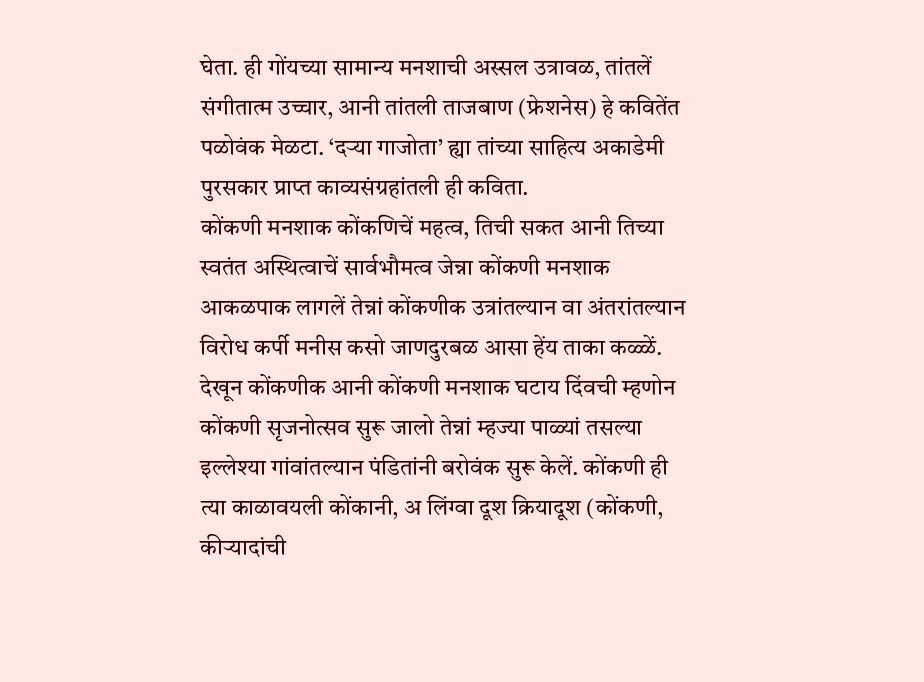घेता. ही गोंयच्या सामान्य मनशाची अस्सल उत्रावळ, तांतलें संगीतात्म उच्चार, आनी तांतली ताजबाण (फ्रेशनेस) हे कवितेंत पळोवंक मेळटा. ‘दऱ्या गाजोता’ ह्या तांच्या साहित्य अकाडेमी पुरसकार प्राप्त काव्यसंग्रहांतली ही कविता.
कोंकणी मनशाक कोंकणिचें महत्व, तिची सकत आनी तिच्या स्वतंत अस्थित्वाचें सार्वभौमत्व जेन्ना कोंकणी मनशाक आकळपाक लागलें तेन्नां कोंकणीक उत्रांतल्यान वा अंतरांतल्यान विरोध कर्पी मनीस कसो जाणदुरबळ आसा हेंय ताका कळ्ळें. देखून कोंकणीक आनी कोंकणी मनशाक घटाय दिंवची म्हणोन कोंकणी सृजनोत्सव सुरू जालो तेन्नां म्हज्या पाळ्यां तसल्या इल्लेश्या गांवांतल्यान पंडितांनी बरोवंक सुरू केलें. कोंकणी ही त्या काळावयली कोंकानी, अ लिंग्वा दूश क्रियादूश (कोंकणी, कीऱ्यादांची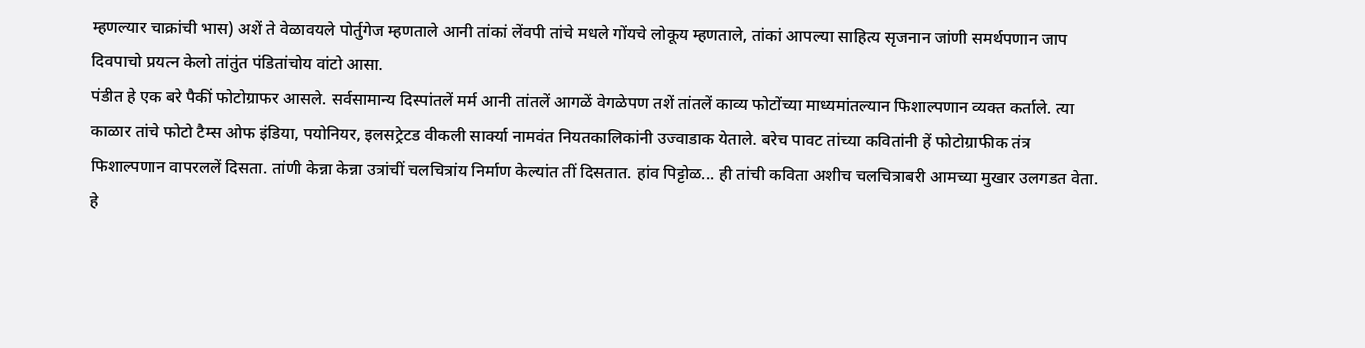म्हणल्यार चाक्रांची भास) अशें ते वेळावयले पोर्तुगेज म्हणताले आनी तांकां लेंवपी तांचे मधले गोंयचे लोकूय म्हणताले, तांकां आपल्या साहित्य सृजनान जांणी समर्थपणान जाप दिवपाचो प्रयत्न केलो तांतुंत पंडितांचोय वांटो आसा.
पंडीत हे एक बरे पैकीं फोटोग्राफर आसले. सर्वसामान्य दिस्पांतलें मर्म आनी तांतलें आगळें वेगळेपण तशें तांतलें काव्य फोटोंच्या माध्यमांतल्यान फिशाल्पणान व्यक्त कर्ताले. त्या काळार तांचे फोटो टैम्स ओफ इंडिया, पयोनियर, इलसट्रेटड वीकली सार्क्या नामवंत नियतकालिकांनी उज्वाडाक येताले. बरेच पावट तांच्या कवितांनी हें फोटोग्राफीक तंत्र फिशाल्पणान वापरललें दिसता. तांणी केन्ना केन्ना उत्रांचीं चलचित्रांय निर्माण केल्यांत तीं दिसतात. हांव पिट्टोळ... ही तांची कविता अशीच चलचित्राबरी आमच्या मुखार उलगडत वेता. हे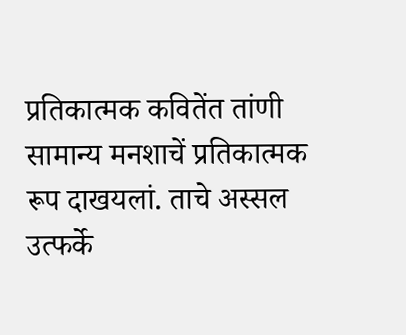प्रतिकात्मक कवितेंत तांणी सामान्य मनशाचें प्रतिकात्मक रूप दाखयलां. ताचे अस्सल उत्फर्के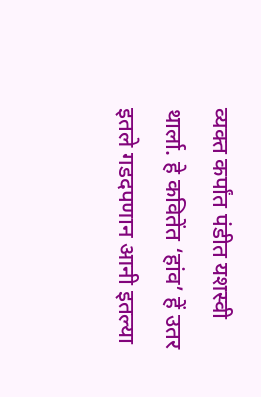व्यक्त कर्पांत पंडीत यशस्वी थार्ला. हे कवितेंत ‘हांव’ हें उतर इतले गडदपणान आनी इतल्या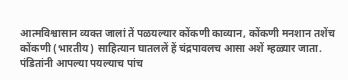आत्मविश्वासान व्यक्त जालां तें पळयल्यार कोंकणी काव्यान, कोंकणी मनशान तशेंच कोंकणी (भारतीय) साहित्यान घातललें हें चंद्रपावलच आसा अशें म्हळ्यार जाता.
पंडितांनी आपल्या पयल्याच पांच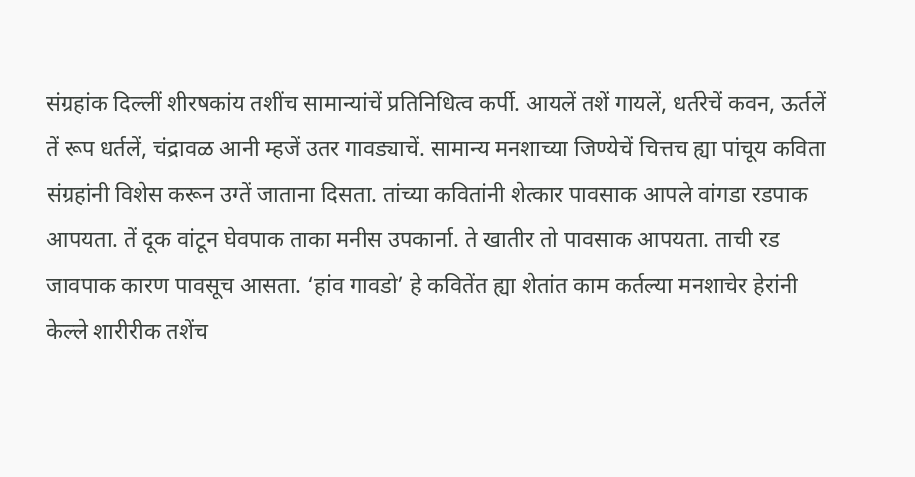संग्रहांक दिल्लीं शीरषकांय तशींच सामान्यांचें प्रतिनिधित्व कर्पी. आयलें तशें गायलें, धर्तरेचें कवन, ऊर्तलें तें रूप धर्तलें, चंद्रावळ आनी म्हजें उतर गावड्याचें. सामान्य मनशाच्या जिण्येचें चित्तच ह्या पांचूय कविता संग्रहांनी विशेस करून उग्तें जाताना दिसता. तांच्या कवितांनी शेत्कार पावसाक आपले वांगडा रडपाक आपयता. तें दूक वांटून घेवपाक ताका मनीस उपकार्ना. ते खातीर तो पावसाक आपयता. ताची रड जावपाक कारण पावसूच आसता. ‘हांव गावडो’ हे कवितेंत ह्या शेतांत काम कर्तल्या मनशाचेर हेरांनी केल्ले शारीरीक तशेंच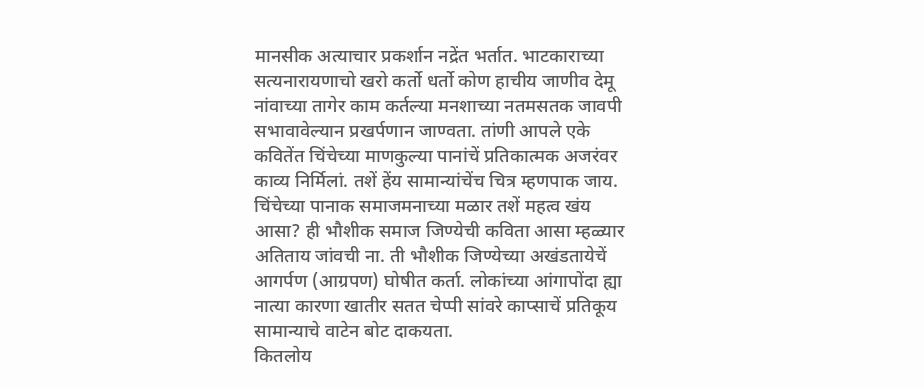मानसीक अत्याचार प्रकर्शान नद्रेंत भर्तात. भाटकाराच्या सत्यनारायणाचो खरो कर्तो धर्तो कोण हाचीय जाणीव देमू नांवाच्या तागेर काम कर्तल्या मनशाच्या नतमसतक जावपी सभावावेल्यान प्रखर्पणान जाण्वता. तांणी आपले एके कवितेंत चिंचेच्या माणकुल्या पानांचें प्रतिकात्मक अजरंवर काव्य निर्मिलां. तशें हेंय सामान्यांचेंच चित्र म्हणपाक जाय. चिंचेच्या पानाक समाजमनाच्या मळार तशें महत्व खंय आसा? ही भौशीक समाज जिण्येची कविता आसा म्हळ्यार अतिताय जांवची ना. ती भौशीक जिण्येच्या अखंडतायेचें आगर्पण (आग्रपण) घोषीत कर्ता. लोकांच्या आंगापोंदा ह्या नात्या कारणा खातीर सतत चेप्पी सांवरे काप्साचें प्रतिकूय सामान्याचे वाटेन बोट दाकयता.
कितलोय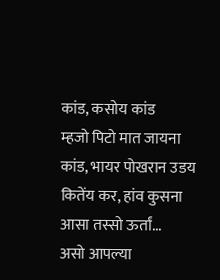कांड, कसोय कांड
म्हजो पिटो मात जायना
कांड, भायर पोखरान उडय
कितेंय कर, हांव कुसना
आसा तस्सो ऊर्तां...
असो आपल्या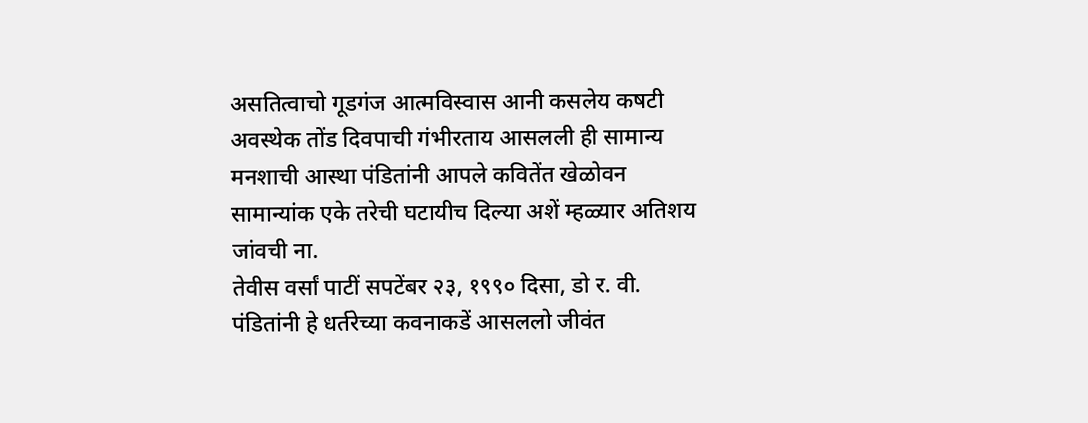असतित्वाचो गूडगंज आत्मविस्वास आनी कसलेय कषटी अवस्थेक तोंड दिवपाची गंभीरताय आसलली ही सामान्य मनशाची आस्था पंडितांनी आपले कवितेंत खेळोवन सामान्यांक एके तरेची घटायीच दिल्या अशें म्हळ्यार अतिशय जांवची ना.
तेवीस वर्सां पाटीं सपटेंबर २३, १९९० दिसा, डो र. वी. पंडितांनी हे धर्तरेच्या कवनाकडें आसललो जीवंत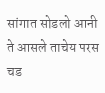सांगात सोडलो आनी ते आसले ताचेय परस चड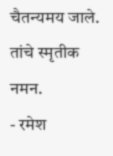चैतन्यमय जाले. तांचे स्मृतीक नमन.
- रमेश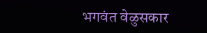भगवंत वेळुसकार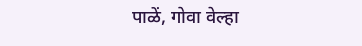पाळें, गोवा वेल्हा